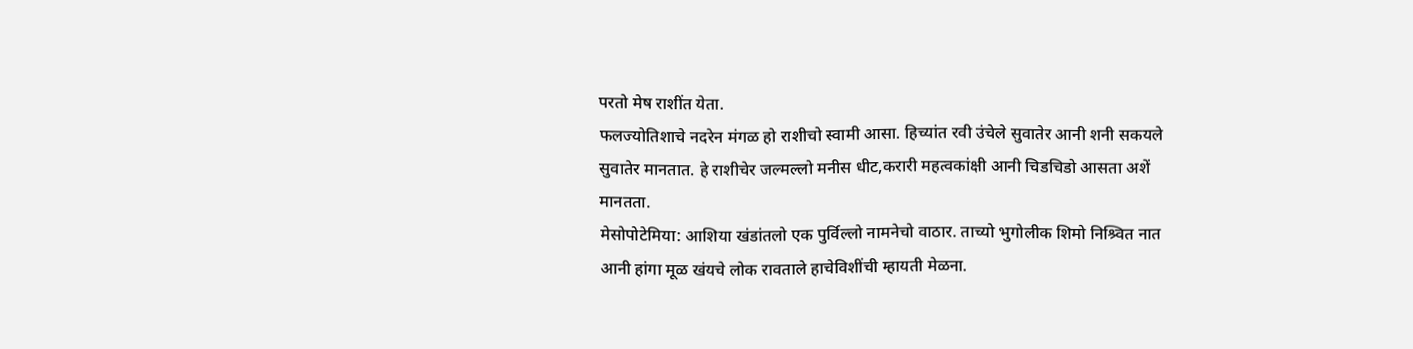परतो मेष राशींत येता.
फलज्योतिशाचे नदरेन मंगळ हो राशीचो स्वामी आसा. हिच्यांत रवी उंचेले सुवातेर आनी शनी सकयले सुवातेर मानतात. हे राशीचेर जल्मल्लो मनीस धीट,करारी महत्वकांक्षी आनी चिडचिडो आसता अशें मानतता.
मेसोपोटेमिया: आशिया खंडांतलो एक पुर्विल्लो नामनेचो वाठार. ताच्यो भुगोलीक शिमो निश्र्वित नात आनी हांगा मूळ खंयचे लोक रावताले हाचेविशींची म्हायती मेळना.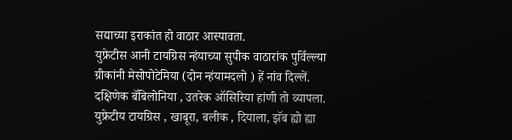सद्याच्या इराकांत हो वाठार आस्पावता.
युफ्रेटीस आनी टायग्रिस न्हंयाच्या सुपीक वाठारांक पुर्विल्ल्या ग्रीकांनी मेसोपोटेमिया (दोन न्हंयामदलो ) हें नांव दिल्लें. दक्षिणेक बॅबिलोनिया , उतरेक ऑसिरिया हांणी तो व्यापला. युफ्रेटीय टायग्रिस , खाबूरा, बलीक , दियाला, झॅब ह्यो ह्या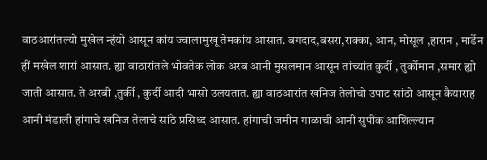वाठआरांतल्यो मुखेल न्हंयो आसून कांय ज्वालामुखू तेमकांय आसात. बगदाद,बसरा,राक्का, आन, मोसूल ,हारान , मार्डेन हीं मखेल शारां आसात. ह्या वाठारांतले भोवतेक लोक अरब आनी मुसलमान आसून तांच्यांत कुर्दी , तुर्कोमान ,समार ह्यो जाती आसात. ते अरबी ,तुर्की , कुर्दी आदी भासो उलयतात. ह्या वाठआरांत खनिज तेलोचो उपाट सांठो आसून कैयाराह आनी मंडाली हांगाचे खनिज तेलाचे सांठे प्रसिध्द आसात. हांगाची जमीन गाळाची आनी सुपीक आशिल्ल्यान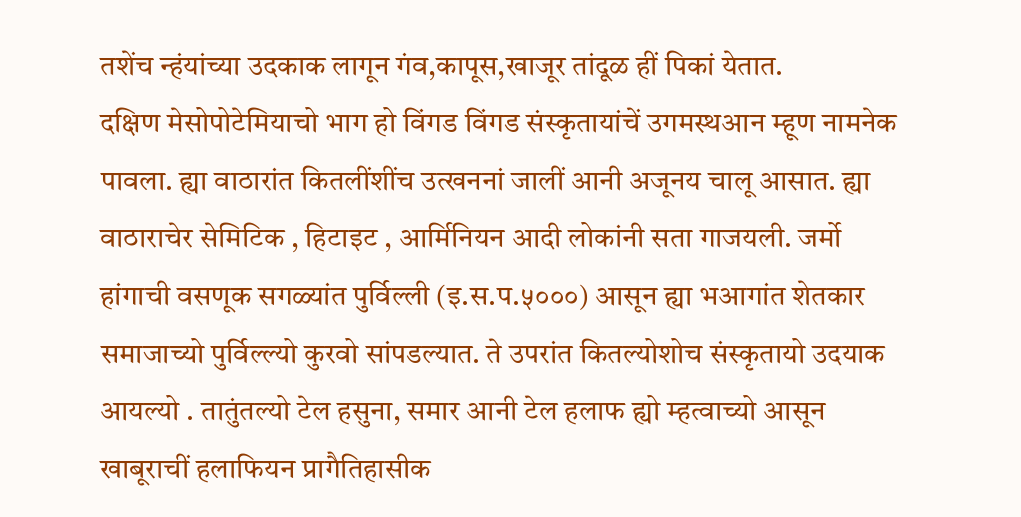तशेंच न्हंयांच्या उदकाक लागून गंव,कापूस,खाजूर तांदूळ हीं पिकां येतात.
दक्षिण मेसोपोटेमियाचो भाग हो विंगड विंगड संस्कृतायांचें उगमस्थआन म्हूण नामनेक पावला. ह्या वाठारांत कितलींशींच उत्खननां जालीं आनी अजूनय चालू आसात. ह्या वाठाराचेर सेमिटिक , हिटाइट , आर्मिनियन आदी लोकांनी सता गाजयली. जर्मो हांगाची वसणूक सगळ्यांत पुर्विल्ली (इ.स.प.५०००) आसून ह्या भआगांत शेतकार समाजाच्यो पुर्विल्ल्यो कुरवो सांपडल्यात. ते उपरांत कितल्योशोच संस्कृतायो उदयाक आयल्यो . तातुंतल्यो टेल हसुना, समार आनी टेल हलाफ ह्यो म्हत्वाच्यो आसून खाबूराचीं हलाफियन प्रागैतिहासीक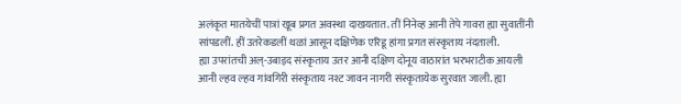अलंकृत मातयेचीं पात्रां खूब प्रगत अवस्था दाखयतात. तीं निनेव्ह आनी तेपे गावरा ह्या सुवातींनी सांपडलीं. हीं उतरेकडलीं थळां आसून दक्षिणेक एरिडू हांगा प्रगत संस्कृताय नंदताली.
ह्या उपरांतची अल्-उबाइद संस्कृताय उतर आनी दक्षिण दोनूय वाठारांत भरभराटीक आयली आनी ल्हव ल्हव गांवगिरी संस्कृताय नश्ट जावन नागरी संस्कृतायेक सुरवात जाली. ह्या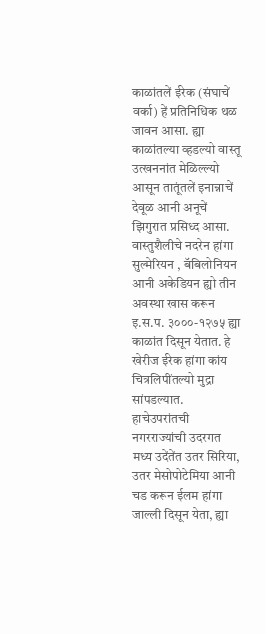काळांतलें ईरेक (संघाचें वर्का) हें प्रतिनिधिक थळ जावन आसा. ह्या काळांतल्या व्हडल्यो वास्तू उत्खननांत मेळिल्ल्यो आसून तातूंतलें इनान्नाचें देवूळ आनी अनूचें झिगुरात प्रसिध्द आसा. वास्तुशैलीचे नदरेन हांगा सुल्मेरियन , बॅबिलोनियन आनी अकेडियन ह्यो तीन अवस्था खास करून इ.स.प. ३०००-१२७५ ह्या काळांत दिसून येतात. हे खेरीज ईरेक हांगा कांय चित्रलिपींतल्यो मुद्रा सांपडल्यात.
हाचेउपरांतची नगरराज्यांची उदरगत मध्य उदेंतेंत उतर सिरिया, उतर मेसोपोटेमिया आनी चड करून ईलम हांगा जाल्ली दिसून येता, ह्या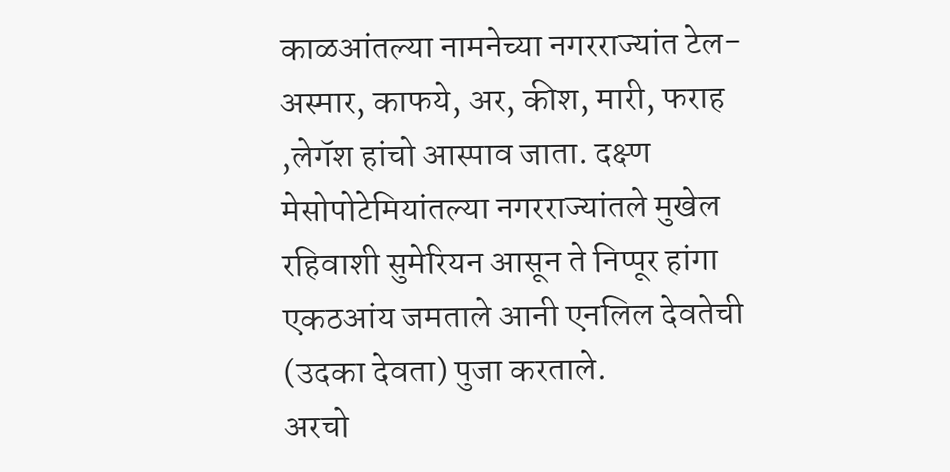काळआंतल्या नामनेच्या नगरराज्यांत टेल-अस्मार, काफये, अर, कीश, मारी, फराह ,लेगॅश हांचो आस्पाव जाता. दक्ष्ण मेसोपोटेमियांतल्या नगरराज्यांतले मुखेल रहिवाशी सुमेरियन आसून ते निप्पूर हांगा एकठआंय जमताले आनी एनलिल देवतेची (उदका देवता) पुजा करताले.
अरचो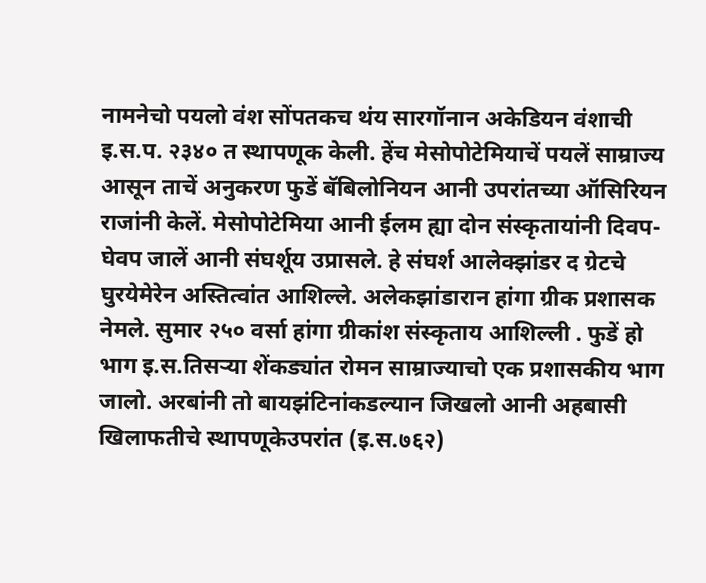नामनेचो पयलो वंश सोंपतकच थंय सारगॉनान अकेडियन वंशाची इ.स.प. २३४० त स्थापणूक केली. हेंच मेसोपोटेमियाचें पयलें साम्राज्य आसून ताचें अनुकरण फुडें बॅबिलोनियन आनी उपरांतच्या ऑसिरियन राजांनी केलें. मेसोपोटेमिया आनी ईलम ह्या दोन संस्कृतायांनी दिवप-घेवप जालें आनी संघर्शूय उप्रासले. हे संघर्श आलेक्झांडर द ग्रेटचे घुरयेमेरेन अस्तित्वांत आशिल्ले. अलेकझांडारान हांगा ग्रीक प्रशासक नेमले. सुमार २५० वर्सा हांगा ग्रीकांश संस्कृताय आशिल्ली . फुडें हो भाग इ.स.तिसऱ्या शेंकड्यांत रोमन साम्राज्याचो एक प्रशासकीय भाग जालो. अरबांनी तो बायझंटिनांकडल्यान जिखलो आनी अहबासी खिलाफतीचे स्थापणूकेउपरांत (इ.स.७६२)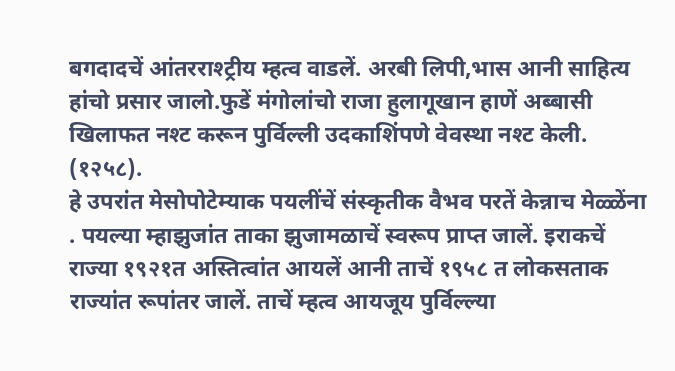बगदादचें आंतरराश्ट्रीय म्हत्व वाडलें. अरबी लिपी,भास आनी साहित्य हांचो प्रसार जालो.फुडें मंगोलांचो राजा हुलागूखान हाणें अब्बासी खिलाफत नश्ट करून पुर्विल्ली उदकाशिंपणे वेवस्था नश्ट केली. (१२५८).
हे उपरांत मेसोपोटेम्याक पयलींचें संस्कृतीक वैभव परतें केन्नाच मेळ्ळेंना . पयल्या म्हाझुजांत ताका झुजामळाचें स्वरूप प्राप्त जालें. इराकचें राज्या १९२१त अस्तित्वांत आयलें आनी ताचें १९५८ त लोकसताक राज्यांत रूपांतर जालें. ताचें म्हत्व आयजूय पुर्विल्ल्या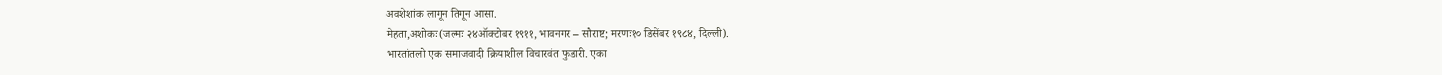अवशेशांक लागून तिगून आसा.
मेहता,अशोकः(जल्मः २४ऑक्टोबर १९११, भावनगर – सौराष्ट; मरणः१० डिसेंबर १९८४, दिल्ली).
भारतांतलो एक समाजवादी क्रियाशील विचारवंत फुडारी. एका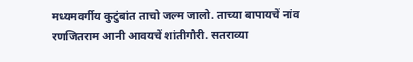मध्यमवर्गीय कुटुंबांत ताचो जल्म जालो. ताच्या बापायचें नांव रणजितराम आनी आवयचें शांतीगौरी. सतराव्या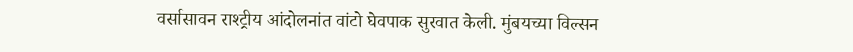वर्सासावन राश्ट्रीय आंदोलनांत वांटो घेवपाक सुरवात केली. मुंबयच्या विल्सन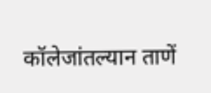कॉलेजांतल्यान ताणें